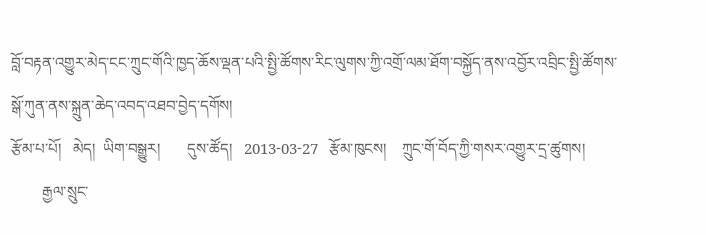བློ་བརྟན་འགྱུར་མེད་ངང་ཀྲུང་གོའི་ཁྱད་ཆོས་ལྡན་པའི་སྤྱི་ཚོགས་རིང་ལུགས་ཀྱི་འགྲོ་ལམ་ཐོག་བསྐྱོད་ནས་འབྱོར་འབྲིང་སྤྱི་ཚོགས་སྒོ་ཀུན་ནས་སྐྲུན་ཆེད་འབད་འཐབ་བྱེད་དགོས།
རྩོམ་པ་པོ།   མེད།  ཡིག་བསྒྱུར།       དུས་ཚོད།   2013-03-27   རྩོམ་ཁུངས།    ཀྲུང་གོ་བོད་ཀྱི་གསར་འགྱུར་དྲ་ཚུགས།
        རྒྱལ་སྲུང་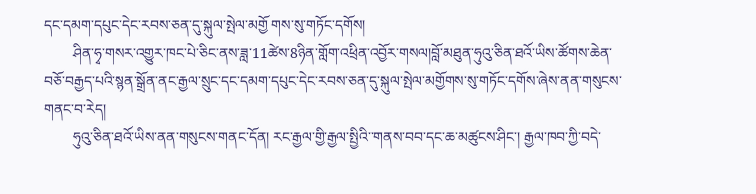དང་དམག་དཔུང་དེང་རབས་ཅན་དུ་སྐུལ་སྤེལ་མགྱོ གས་སུ་གཏོང་དགོས།
        ཤིན་ཧྭ་གསར་འགྱུར་ཁང་པེ་ཅིང་ནས་ཟླ་11ཚེས་8ཉིན་གློག་འཕྲིན་འབྱོར་གསལ།བློ་མཐུན་ཧུའུ་ཅིན་ཐའོ་ཡིས་ཚོགས་ཆེན་བཅོ་བརྒྱད་པའི་སྙན་སྒྲོན་ནང་རྒྱལ་སྲུང་དང་དམག་དཔུང་དེང་རབས་ཅན་དུ་སྐུལ་སྤེལ་མགྱོགས་སུ་གཏོང་དགོས་ཞེས་ནན་གསུངས་གནང་བ་རེད།
        ཧུའུ་ཅིན་ཐའོ་ཡིས་ནན་གསུངས་གནང་དོན། རང་རྒྱལ་གྱི་རྒྱལ་སྤྱིའི་་གནས་བབ་དང་ཆ་མཚུངས་ཤིང་། རྒྱལ་ཁབ་ཀྱི་བདེ་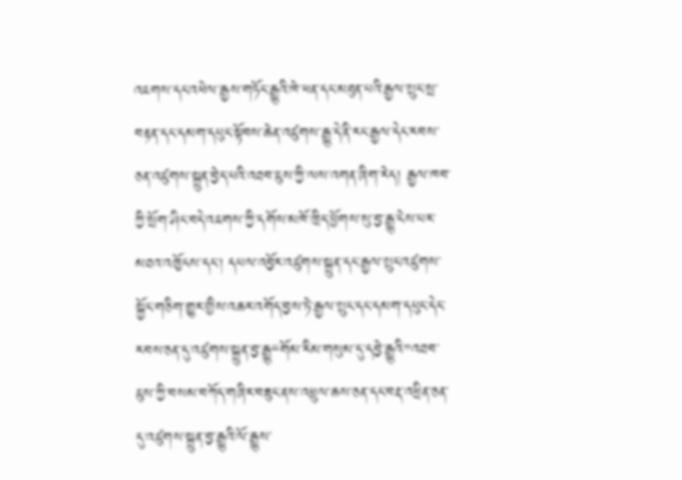འཇགས་དང་འཕེལ་རྒྱས་གཏོང་རྒྱུའི་ཁེ་ཕན་དང་མཐུན་པའི་རྒྱལ་སྲུང་སྲ་བརྟན་དང་དམག་དཔུང་སྟོབས་ཆེན་འཛུགས་རྒྱུ་དེ་ནི་རང་རྒྱལ་དེང་རབས་ཅན་འཛུགས་སྐྲུན་བྱེད་པའི་འཐབ་ཇུས་ཀྱི་ལས་འགན་ཞིག་རེད། རྒྱལ་ཁབ་ཀྱི་སྲོག་ཤིང་བདེ་འཇགས་ཀྱི་དགོས་མཁོ་ཁྲིད་ཕྱོགས་སུ་བྱ་རྒྱུ་ངེས་པར་མཐའ་འཁྱོངས་དང་། དཔལ་འབྱོར་འཛུགས་སྐྲུན་དང་རྒྱལ་སྲུང་འཛུགས་སྐྱོང་གཅིག་གྱུར་གྱིས་འཆར་འགོད་བྱས་ཏེ་རྒྱལ་སྲུང་དང་དམག་དཔུང་དེང་རབས་ཅན་དུ་འཛུགས་སྐྲུན་བྱ་རྒྱུ“གོམ་རིམ་གསུམ་དུ་དབྱེ་རྒྱུའི”འཐབ་ཇུས་ཀྱི་བསམ་བཀོད་གཞིར་བཟུང་ནས་འཕྲུལ་ཆས་ཅན་དང་བརྡ་འཕྲིན་ཅན་དུ་འཛུགས་སྐྲུན་བྱ་རྒྱུའི་ལོ་རྒྱུས་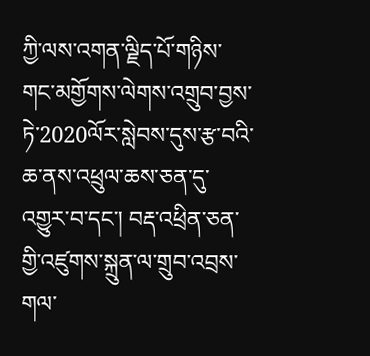ཀྱི་ལས་འགན་ལྗིད་པོ་གཉིས་གང་མགྱོགས་ལེགས་འགྲུབ་བྱས་ཏེ་2020ལོར་སླེབས་དུས་རྩ་བའི་ཆ་ནས་འཕྲུལ་ཆས་ཅན་དུ་འགྱུར་བ་དང་། བརྡ་འཕྲིན་ཅན་གྱི་འཛུགས་སྐྲུན་ལ་གྲུབ་འབྲས་གལ་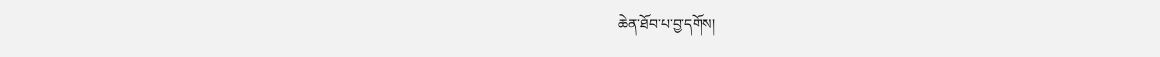ཆེན་ཐོབ་པ་བྱ་དགོས།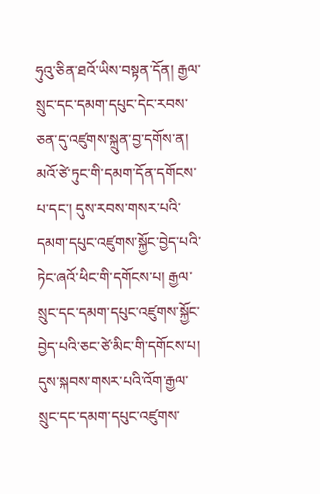ཧུའུ་ཅིན་ཐའོ་ཡིས་བསྟན་དོན། རྒྱལ་སྲུང་དང་དམག་དཔུང་དེང་རབས་ཅན་དུ་འཛུགས་སྐྲུན་བྱ་དགོས་ན། མའོ་ཙེ་ཏུང་གི་དམག་དོན་དགོངས་པ་དང་། དུས་རབས་གསར་པའི་དམག་དཔུང་འཛུགས་སྐྱོང་བྱེད་པའི་ཏེང་ཞའོ་ཕིང་གི་དགོངས་པ། རྒྱལ་སྲུང་དང་དམག་དཔུང་འཛུགས་སྐྱོང་བྱེད་པའི་ཅང་ཙེ་མིང་གི་དགོངས་པ། དུས་སྐབས་གསར་པའི་འོག་རྒྱལ་སྲུང་དང་དམག་དཔུང་འཛུགས་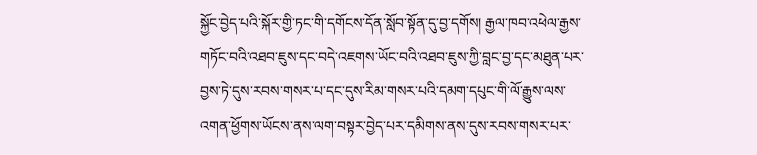སྐྱོང་བྱེད་པའི་སྐོར་གྱི་ཏང་གི་དགོངས་དོན་སློབ་སྟོན་དུ་བྱ་དགོས། རྒྱལ་ཁབ་འཕེལ་རྒྱས་གཏོང་བའི་འཐབ་ཇུས་དང་བདེ་འཇགས་ཡོང་བའི་འཐབ་ཇུས་ཀྱི་བླང་བྱ་དང་མཐུན་པར་བྱས་ཏེ་དུས་རབས་གསར་པ་དང་དུས་རིམ་གསར་པའི་དམག་དཔུང་གི་ལོ་རྒྱུས་ལས་འགན་ཕྱོགས་ཡོངས་ནས་ལག་བསྟར་བྱེད་པར་དམིགས་ནས་དུས་རབས་གསར་པར་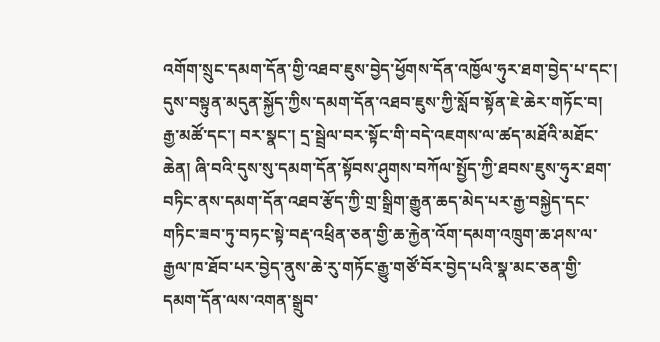འགོག་སྲུང་དམག་དོན་གྱི་འཐབ་ཇུས་བྱེད་ཕྱོགས་དོན་འཁྱོལ་ཧུར་ཐག་བྱེད་པ་དང་། དུས་བསྟུན་མདུན་སྐྱོད་ཀྱིས་དམག་དོན་འཐབ་ཇུས་ཀྱི་སློབ་སྟོན་ཇེ་ཆེར་གཏོང་བ། རྒྱ་མཚོ་དང་། བར་སྣང་། དྲ་སྦྲེལ་བར་སྟོང་གི་བདེ་འཇགས་ལ་ཚད་མཐོའི་མཐོང་ཆེན། ཞི་བའི་དུས་སུ་དམག་དོན་སྟོབས་ཤུགས་བཀོལ་སྤྱོད་ཀྱི་ཐབས་ཇུས་ཧུར་ཐག་བཏིང་ནས་དམག་དོན་འཐབ་རྩོད་ཀྱི་གྲ་སྒྲིག་རྒྱུན་ཆད་མེད་པར་རྒྱ་བསྐྱེད་དང་གཏིང་ཟབ་ཏུ་བཏང་སྟེ་བརྡ་འཕྲིན་ཅན་གྱི་ཆ་རྐྱེན་འོག་དམག་འཁྲུག་ཆ་ཤས་ལ་རྒྱལ་ཁ་ཐོབ་པར་བྱེད་ནུས་ཆེ་རུ་གཏོང་རྒྱུ་གཙོ་བོར་བྱེད་པའི་སྣ་མང་ཅན་གྱི་དམག་དོན་ལས་འགན་སྒྲུབ་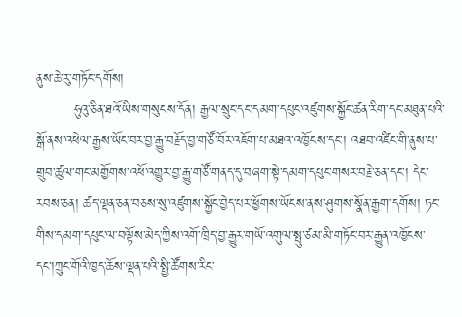ནུས་ཆེ་རུ་གཏོང་དགོས།
        ཧུའུ་ཅིན་ཐའོ་ཡིས་གསུངས་དོན། རྒྱལ་སྲུང་དང་དམག་དཔུང་འཛུགས་སྐྱོང་ཚན་རིག་དང་མཐུན་པའི་སྒོ་ནས་འཕེལ་རྒྱས་ཡོང་བར་བྱ་རྒྱུ་བརྗོད་བྱ་གཙོ་བོར་འཇོག་པ་མཐའ་འཁྱོངས་དང་། འཐབ་འཛིང་གི་ནུས་པ་གྲུབ་ཚུལ་གང་མགྱོགས་འཕོ་འགྱུར་བྱ་རྒྱུ་གཙོ་གནད་དུ་བཞག་སྟེ་དམག་དཔུང་གསར་བརྗེ་ཅན་དང་། དེང་རབས་ཅན། ཚད་ལྡན་ཅན་བཅས་སུ་འཛུགས་སྐྱོང་བྱེད་པར་ཕྱོགས་ཡོངས་ནས་ཤུགས་སྣོན་རྒྱག་དགོས། ཏང་གིས་དམག་དཔུང་ལ་བལྟོས་མེད་ཀྱིས་འགོ་ཁྲིད་བྱ་རྒྱུར་གཡོ་འགུལ་སྤུ་ཙམ་མི་གཏོང་བར་རྒྱུན་འཁྱོངས་དང་།ཀྲུང་གོའི་ཁྱད་ཆོས་ལྡན་པའི་སྤྱི་ཚོགས་རིང་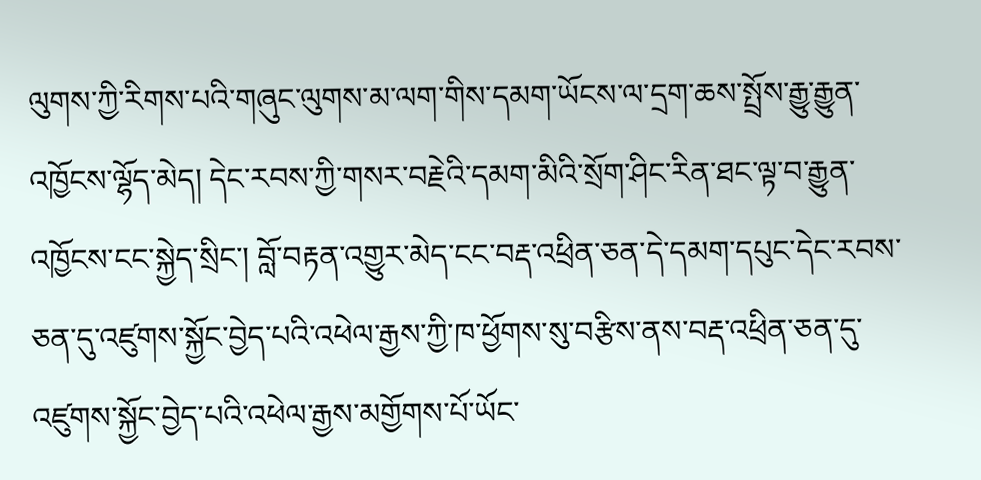ལུགས་ཀྱི་རིགས་པའི་གཞུང་ལུགས་མ་ལག་གིས་དམག་ཡོངས་ལ་དྲག་ཆས་སྤྲོས་རྒྱུ་རྒྱུན་འཁྱོངས་ལྷོད་མེད། དེང་རབས་ཀྱི་གསར་བརྗེའི་དམག་མིའི་སྲོག་ཤིང་རིན་ཐང་ལྟ་བ་རྒྱུན་འཁྱོངས་ངང་སྐྱེད་སྲིང་། བློ་བརྟན་འགྱུར་མེད་ངང་བརྡ་འཕྲིན་ཅན་དེ་དམག་དཔུང་དེང་རབས་ཅན་དུ་འཛུགས་སྐྱོང་བྱེད་པའི་འཕེལ་རྒྱས་ཀྱི་ཁ་ཕྱོགས་སུ་བརྩིས་ནས་བརྡ་འཕྲིན་ཅན་དུ་འཛུགས་སྐྱོང་བྱེད་པའི་འཕེལ་རྒྱས་མགྱོགས་པོ་ཡོང་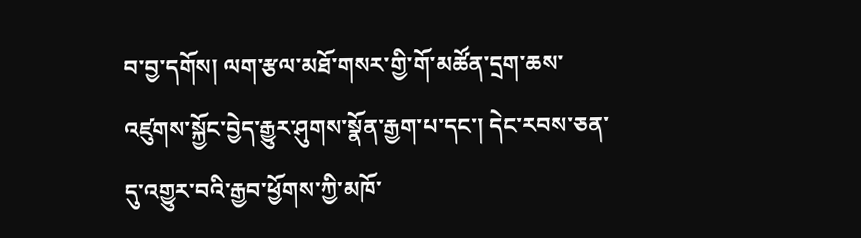བ་བྱ་དགོས། ལག་རྩལ་མཐོ་གསར་གྱི་གོ་མཚོན་དྲག་ཆས་འཛུགས་སྐྱོང་བྱེད་རྒྱུར་ཤུགས་སྣོན་རྒྱག་པ་དང་། དེང་རབས་ཅན་དུ་འགྱུར་བའི་རྒྱབ་ཕྱོགས་ཀྱི་མཁོ་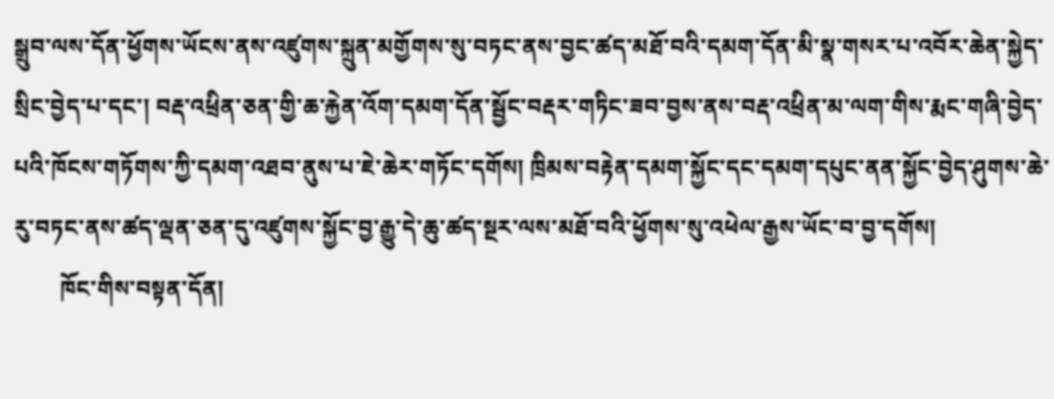སྒྲུབ་ལས་དོན་ཕྱོགས་ཡོངས་ནས་འཛུགས་སྐྲུན་མགྱོགས་སུ་བཏང་ནས་བྱང་ཚད་མཐོ་བའི་དམག་དོན་མི་སྣ་གསར་པ་འབོར་ཆེན་སྐྱེད་སྲིང་བྱེད་པ་དང་། བརྡ་འཕྲིན་ཅན་གྱི་ཆ་རྐྱེན་འོག་དམག་དོན་སྦྱོང་བརྡར་གཏིང་ཟབ་བྱས་ནས་བརྡ་འཕྲིན་མ་ལག་གིས་རྨང་གཞི་བྱེད་པའི་ཁོངས་གཏོགས་ཀྱི་དམག་འཐབ་ནུས་པ་ཇེ་ཆེར་གཏོང་དགོས། ཁྲིམས་བརྟེན་དམག་སྐྱོང་དང་དམག་དཔུང་ནན་སྐྱོང་བྱེད་ཤུགས་ཆེ་རུ་བཏང་ནས་ཚད་ལྡན་ཅན་དུ་འཛུགས་སྐྱོང་བྱ་རྒྱུ་དེ་ཆུ་ཚད་སྔར་ལས་མཐོ་བའི་ཕྱོགས་སུ་འཕེལ་རྒྱས་ཡོང་བ་བྱ་དགོས།
        ཁོང་གིས་བསྟན་དོན།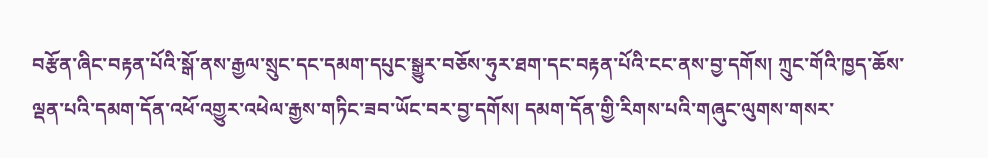བརྩོན་ཞིང་བརྟན་པོའི་སྒོ་ནས་རྒྱལ་སྲུང་དང་དམག་དཔུང་སྒྱུར་བཅོས་ཧུར་ཐག་དང་བརྟན་པོའི་ངང་ནས་བྱ་དགོས། ཀྲུང་གོའི་ཁྱད་ཆོས་ལྡན་པའི་དམག་དོན་འཕོ་འགྱུར་འཕེལ་རྒྱས་གཏིང་ཟབ་ཡོང་བར་བྱ་དགོས། དམག་དོན་གྱི་རིགས་པའི་གཞུང་ལུགས་གསར་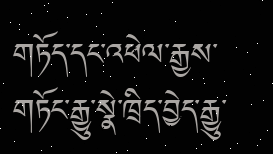གཏོད་དང་འཕེལ་རྒྱས་གཏོང་རྒྱུ་སྣེ་ཁྲིད་བྱེད་རྒྱུ་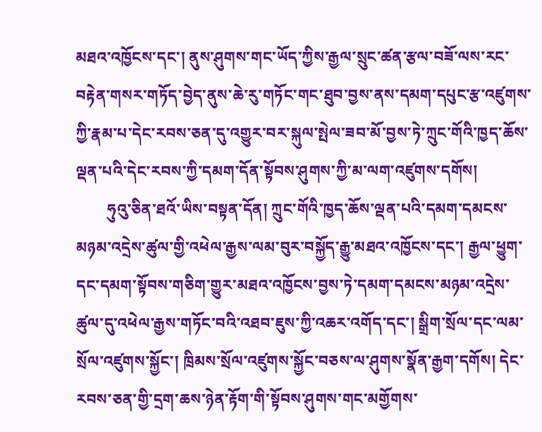མཐའ་འཁྱོངས་དང་། ནུས་ཤུགས་གང་ཡོད་ཀྱིས་རྒྱལ་སྲུང་ཚན་རྩལ་བཟོ་ལས་རང་བརྟེན་གསར་གཏོད་བྱེད་ནུས་ཆེ་རུ་གཏོང་གང་ཐུབ་བྱས་ནས་དམག་དཔུང་རྩ་འཛུགས་ཀྱི་རྣམ་པ་དེང་རབས་ཅན་དུ་འགྱུར་བར་སྐུལ་སྤེལ་ཟབ་མོ་བྱས་ཏེ་ཀྲུང་གོའི་ཁྱད་ཆོས་ལྡན་པའི་དེང་རབས་ཀྱི་དམག་དོན་སྟོབས་ཤུགས་ཀྱི་མ་ལག་འཛུགས་དགོས།
        ཧུའུ་ཅིན་ཐའོ་ཡིས་བསྟན་དོན། ཀྲུང་གོའི་ཁྱད་ཆོས་ལྡན་པའི་དམག་དམངས་མཉམ་འདྲེས་ཚུལ་གྱི་འཕེལ་རྒྱས་ལམ་བུར་བསྐྱོད་རྒྱུ་མཐའ་འཁྱོངས་དང་། རྒྱལ་ཕྱུག་དང་དམག་སྟོབས་གཅིག་གྱུར་མཐའ་འཁྱོངས་བྱས་ཏེ་དམག་དམངས་མཉམ་འདྲེས་ཚུལ་དུ་འཕེལ་རྒྱས་གཏོང་བའི་འཐབ་ཇུས་ཀྱི་འཆར་འགོད་དང་། སྒྲིག་སྲོལ་དང་ལམ་སྲོལ་འཛུགས་སྐྱོང་། ཁྲིམས་སྲོལ་འཛུགས་སྐྱོང་བཅས་ལ་ཤུགས་སྣོན་རྒྱག་དགོས། དེང་རབས་ཅན་གྱི་དྲག་ཆས་ཉེན་རྟོག་གི་སྟོབས་ཤུགས་གང་མགྱོགས་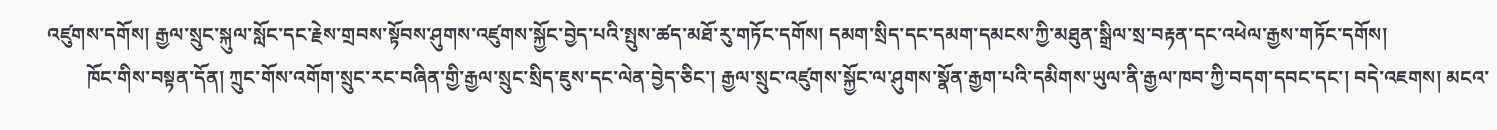འཛུགས་དགོས། རྒྱལ་སྲུང་སྐུལ་སློང་དང་རྗེས་གྲབས་སྟོབས་ཤུགས་འཛུགས་སྐྱོང་བྱེད་པའི་སྤུས་ཚད་མཐོ་རུ་གཏོང་དགོས། དམག་སྲིད་དང་དམག་དམངས་ཀྱི་མཐུན་སྒྲིལ་སྲ་བརྟན་དང་འཕེལ་རྒྱས་གཏོང་དགོས།
        ཁོང་གིས་བསྟན་དོན། ཀྲུང་གོས་འགོག་སྲུང་རང་བཞིན་གྱི་རྒྱལ་སྲུང་སྲིད་ཇུས་དང་ལེན་བྱེད་ཅིང་། རྒྱལ་སྲུང་འཛུགས་སྐྱོང་ལ་ཤུགས་སྣོན་རྒྱག་པའི་དམིགས་ཡུལ་ནི་རྒྱལ་ཁབ་ཀྱི་བདག་དབང་དང་། བདེ་འཇགས། མངའ་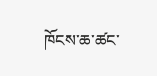ཁོངས་ཆ་ཚང་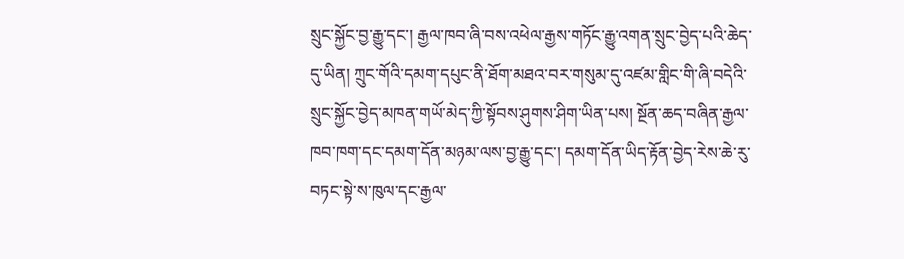སྲུང་སྐྱོང་བྱ་རྒྱུ་དང་། རྒྱལ་ཁབ་ཞི་བས་འཕེལ་རྒྱས་གཏོང་རྒྱུ་འགན་སྲུང་བྱེད་པའི་ཆེད་དུ་ཡིན། ཀྲུང་གོའི་དམག་དཔུང་ནི་ཐོག་མཐའ་བར་གསུམ་དུ་འཛམ་གླིང་གི་ཞི་བདེའི་སྲུང་སྐྱོང་བྱེད་མཁན་གཡོ་མེད་ཀྱི་སྟོབས་ཤུགས་ཤིག་ཡིན་པས། སྔོན་ཆད་བཞིན་རྒྱལ་ཁབ་ཁག་དང་དམག་དོན་མཉམ་ལས་བྱ་རྒྱུ་དང་། དམག་དོན་ཡིད་རྟོན་བྱེད་རེས་ཆེ་རུ་བཏང་སྟེ་ས་ཁུལ་དང་རྒྱལ་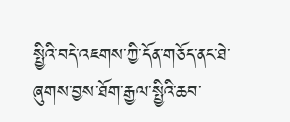སྤྱིའི་བདེ་འཇགས་ཀྱི་དོན་གཅོད་ནང་ཐེ་ཞུགས་བྱས་ཐོག་རྒྱལ་སྤྱིའི་ཆབ་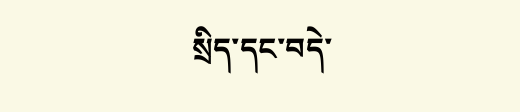སྲིད་དང་བདེ་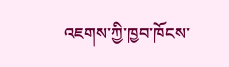འཇགས་ཀྱི་ཁྱབ་ཁོངས་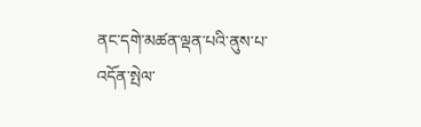ནང་དགེ་མཚན་ལྡན་པའི་ནུས་པ་འདོན་སྤེལ་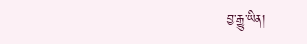བྱ་རྒྱུ་ཡིན།